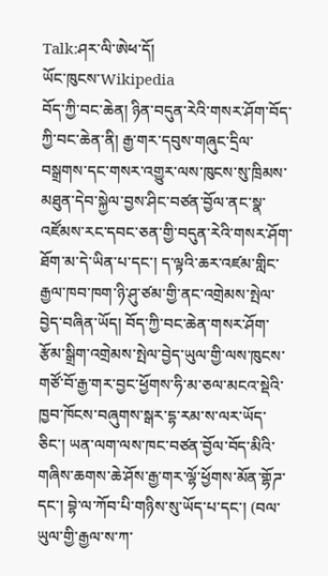Talk:ཤར་ལི་ཨེཕ་དོ།
ཡོང་ཁུངས་Wikipedia
བོད་ཀྱི་བང་ཆེན། ཉིན་བདུན་རེའི་གསར་ཤོག་བོད་ཀྱི་བང་ཆེན་ནི། རྒྱ་གར་དབུས་གཞུང་དྲིལ་བསྒྲགས་དང་གསར་འགྱུར་ལས་ཁུངས་སུ་ཁྲིམས་མཐུན་དེབ་སྐྱེལ་བྱས་ཤིང་བཙན་བྱོལ་ནང་སྣ་འཛོམས་རང་དབང་ཅན་གྱི་བདུན་རེའི་གསར་ཤོག་ཐོག་མ་དེ་ཡིན་པ་དང་། ད་ལྟའི་ཆར་འཛམ་གླིང་རྒྱལ་ཁབ་ཁག་ཉི་ཤུ་ཙམ་གྱི་ནང་འགྲེམས་སྤེལ་བྱེད་བཞིན་ཡོད། བོད་ཀྱི་བང་ཆེན་གསར་ཤོག་རྩོམ་སྒྲིག་འགྲེམས་སྤེལ་བྱེད་ཡུལ་གྱི་ལས་ཁུངས་གཙོ་བོ་རྒྱ་གར་བྱང་ཕྱོགས་ཧི་མ་ཅལ་མངའ་སྡེའི་ཁྱབ་ཁོངས་བཞུགས་སྒར་དྷ་རམ་ས་ལར་ཡོད་ཅིང་། ཡན་ལག་ལས་ཁང་བཙན་བྱོལ་བོད་མིའི་གཞིས་ཆགས་ཆེ་ཤོས་རྒྱ་གར་ལྷོ་ཕྱོགས་མོན་གྷོཌ་དང་། བྷེ་ལ་ཀོབ་པི་གཉིས་སུ་ཡོད་པ་དང་། (བལ་ཡུལ་གྱི་རྒྱལ་ས་ཀ་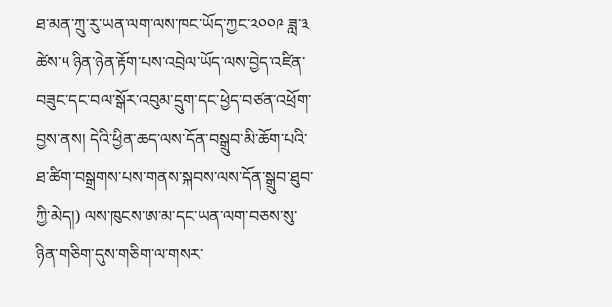ཐ་མན་ཀྲུ་རུ་ཡན་ལག་ལས་ཁང་ཡོད་ཀྱང་༢༠༠༩ ཟླ་༣ ཚེས་༥ ཉིན་ཉེན་རྟོག་པས་འབྲེལ་ཡོད་ལས་བྱེད་འཛིན་བཟུང་དང་བལ་སྒོར་འབུམ་དྲུག་དང་ཕྱེད་བཙན་འཕྲོག་བྱས་ནས། དེའི་ཕྱིན་ཆད་ལས་དོན་བསྒྲུབ་མི་ཆོག་པའི་ཐ་ཚིག་བསྒྲགས་པས་གནས་སྐབས་ལས་དོན་སྒྲུབ་ཐུབ་ཀྱི་མེད།) ལས་ཁུངས་ཨ་མ་དང་ཡན་ལག་བཅས་སུ་ཉིན་གཅིག་དུས་གཅིག་ལ་གསར་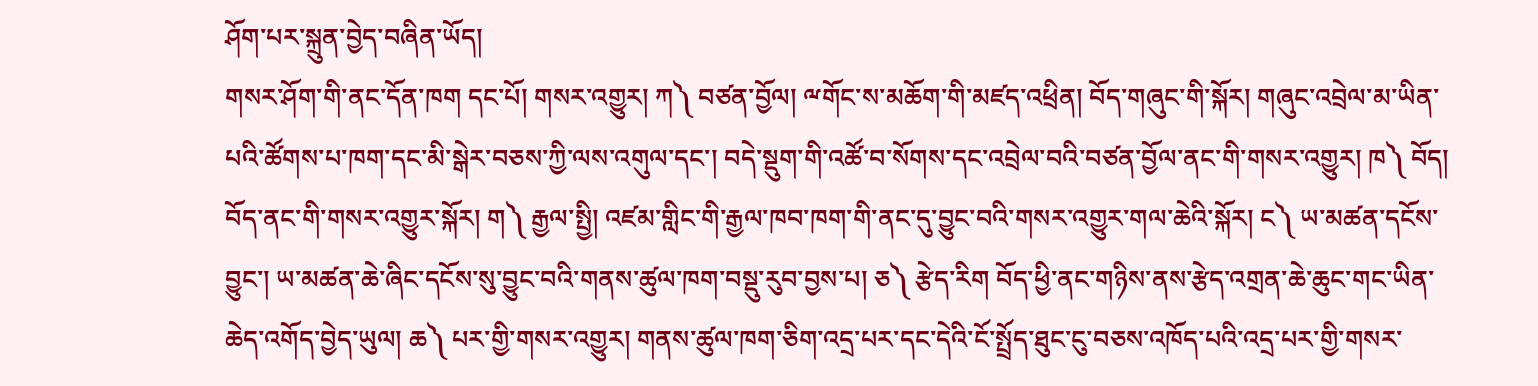ཤོག་པར་སྐྲུན་བྱེད་བཞིན་ཡོད།
གསར་ཤོག་གི་ནང་དོན་ཁག དང་པོ། གསར་འགྱུར། ཀ༽ བཙན་བྱོལ། ྋགོང་ས་མཆོག་གི་མཛད་འཕྲིན། བོད་གཞུང་གི་སྐོར། གཞུང་འབྲེལ་མ་ཡིན་པའི་ཚོགས་པ་ཁག་དང་མི་སྒེར་བཅས་ཀྱི་ལས་འགུལ་དང་། བདེ་སྡུག་གི་འཚོ་བ་སོགས་དང་འབྲེལ་བའི་བཙན་བྱོལ་ནང་གི་གསར་འགྱུར། ཁ༽ བོད། བོད་ནང་གི་གསར་འགྱུར་སྐོར། ག༽ རྒྱལ་སྤྱི། འཛམ་གླིང་གི་རྒྱལ་ཁབ་ཁག་གི་ནང་དུ་བྱུང་བའི་གསར་འགྱུར་གལ་ཆེའི་སྐོར། ང༽ ཡ་མཚན་དངོས་བྱུང་། ཡ་མཚན་ཆེ་ཞིང་དངོས་སུ་བྱུང་བའི་གནས་ཚུལ་ཁག་བསྡུ་རུབ་བྱས་པ། ཅ༽ རྩེད་རིག བོད་ཕྱི་ནང་གཉིས་ནས་རྩེད་འགྲན་ཆེ་ཆུང་གང་ཡིན་ཆེད་འགོད་བྱེད་ཡུལ། ཆ༽ པར་གྱི་གསར་འགྱུར། གནས་ཚུལ་ཁག་ཅིག་འདྲ་པར་དང་དེའི་ངོ་སྤྲོད་ཐུང་ངུ་བཅས་འཁོད་པའི་འདྲ་པར་གྱི་གསར་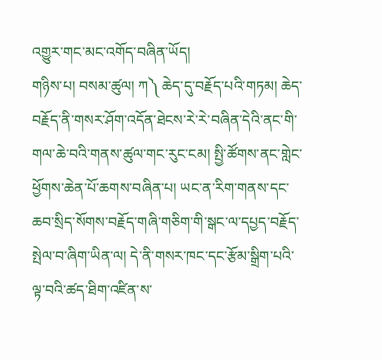འགྱུར་གང་མང་འགོད་བཞིན་ཡོད།
གཉིས་པ། བསམ་ཚུལ། ཀ༽ ཆེད་དུ་བརྗོད་པའི་གཏམ། ཆེད་བརྗོད་ནི་གསར་ཤོག་འདོན་ཐེངས་རེ་རེ་བཞིན་དེའི་ནང་གི་གལ་ཆེ་བའི་གནས་ཚུལ་གང་རུང་ངམ། སྤྱི་ཚོགས་ནང་གླེང་ཕྱོགས་ཆེན་པོ་ཆགས་བཞིན་པ། ཡང་ན་རིག་གནས་དང་ཆབ་སྲིད་སོགས་བརྗོད་གཞི་གཅིག་གི་སྒང་ལ་དཔྱད་བརྗོད་སྤེལ་བ་ཞིག་ཡིན་ལ། དེ་ནི་གསར་ཁང་དང་རྩོམ་སྒྲིག་པའི་ལྟ་བའི་ཚད་ཐིག་འཛིན་ས་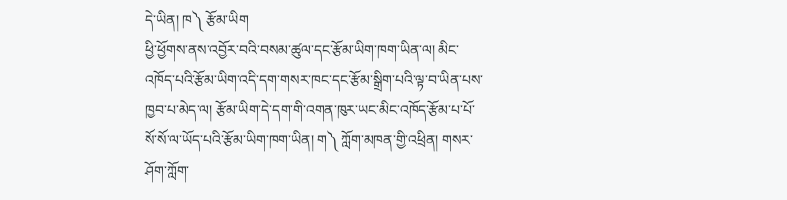དེ་ཡིན། ཁ༽ རྩོམ་ཡིག
ཕྱི་ཕྱོགས་ནས་འབྱོར་བའི་བསམ་ཚུལ་དང་རྩོམ་ཡིག་ཁག་ཡིན་ལ། མིང་འཁོད་པའི་རྩོམ་ཡིག་འདི་དག་གསར་ཁང་དང་རྩོམ་སྒྲིག་པའི་ལྟ་བ་ཡིན་པས་ཁྱབ་པ་མེད་ལ། རྩོམ་ཡིག་དེ་དག་གི་འགན་ཁུར་ཡང་མིང་འཁོད་རྩོམ་པ་པོ་སོ་སོ་ལ་ཡོད་པའི་རྩོམ་ཡིག་ཁག་ཡིན། ག༽ ཀློག་མཁན་གྱི་འཕྲིན། གསར་ཤོག་ཀློག་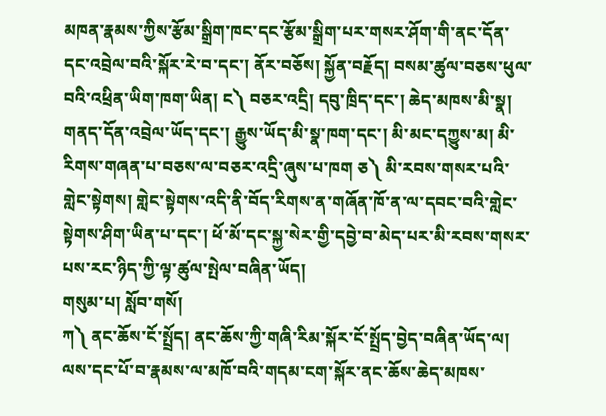མཁན་རྣམས་ཀྱིས་རྩོམ་སྒྲིག་ཁང་དང་རྩོམ་སྒྲིག་པར་གསར་ཤོག་གི་ནང་དོན་དང་འབྲེལ་བའི་སྐོར་རེ་བ་དང་། ནོར་བཅོས། སྐྱོན་བརྗོད། བསམ་ཚུལ་བཅས་ཕུལ་བའི་འཕྲིན་ཡིག་ཁག་ཡིན། ང༽ བཅར་འདྲི། དབུ་ཁྲིད་དང་། ཆེད་མཁས་མི་སྣ། གནད་དོན་འབྲེལ་ཡོད་དང་། རྒྱུས་ཡོད་མི་སྣ་ཁག་དང་། མི་མང་དཀྱུས་མ། མི་རིགས་གཞན་པ་བཅས་ལ་བཅར་འདྲི་ཞུས་པ་ཁག ཅ༽ མི་རབས་གསར་པའི་གླེང་སྟེགས། གླེང་སྟེགས་འདི་ནི་བོད་རིགས་ན་གཞོན་ཁོ་ན་ལ་དབང་བའི་གླེང་སྟེགས་ཤིག་ཡིན་པ་དང་། ཕོ་མོ་དང་སྐྱ་སེར་གྱི་དབྱེ་བ་མེད་པར་མི་རབས་གསར་པས་རང་ཉིད་ཀྱི་ལྟ་ཚུལ་སྤེལ་བཞིན་ཡོད།
གསུམ་པ། སློབ་གསོ།
ཀ༽ ནང་ཆོས་ངོ་སྤྲོད། ནང་ཆོས་ཀྱི་གཞི་རིམ་སྐོར་ངོ་སྤྲོད་བྱེད་བཞིན་ཡོད་ལ། ལས་དང་པོ་བ་རྣམས་ལ་མཁོ་བའི་གདམ་ངག་སྐོར་ནང་ཆོས་ཆེད་མཁས་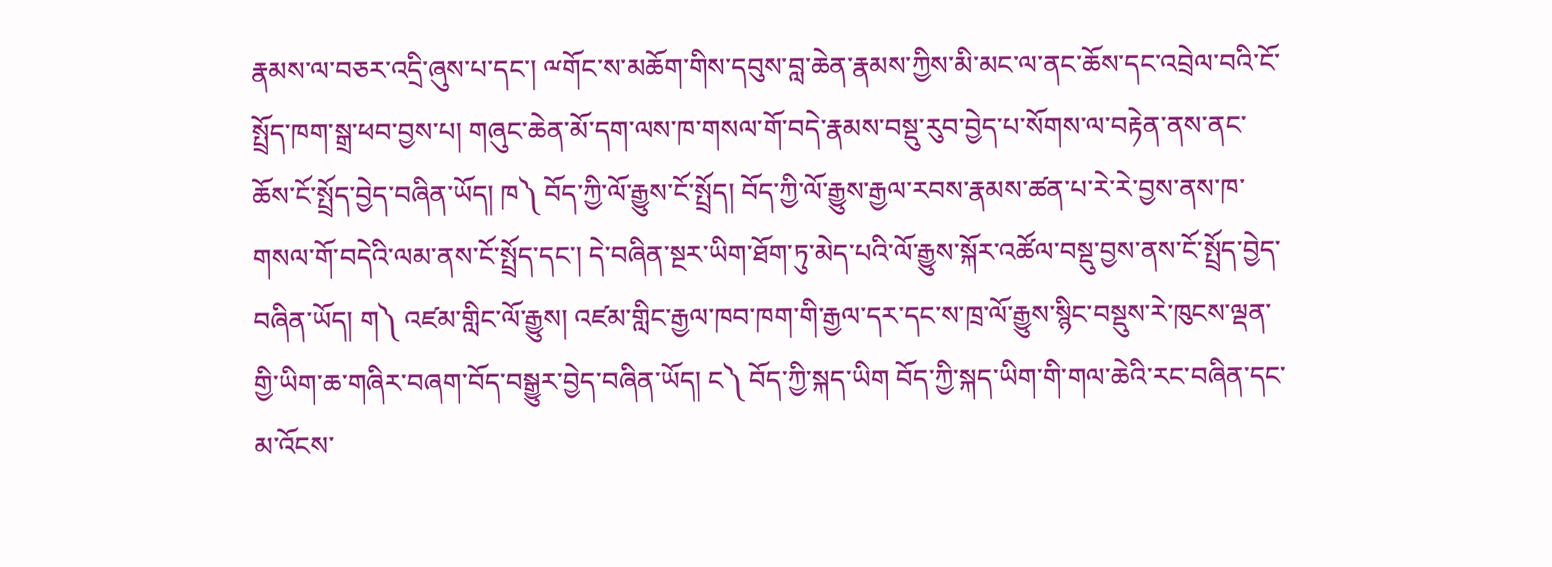རྣམས་ལ་བཅར་འདྲི་ཞུས་པ་དང་། ྋགོང་ས་མཆོག་གིས་དབུས་བླ་ཆེན་རྣམས་ཀྱིས་མི་མང་ལ་ནང་ཆོས་དང་འབྲེལ་བའི་ངོ་སྤྲོད་ཁག་སྒྲ་ཕབ་བྱས་པ། གཞུང་ཆེན་མོ་དག་ལས་ཁ་གསལ་གོ་བདེ་རྣམས་བསྡུ་རུབ་བྱེད་པ་སོགས་ལ་བརྟེན་ནས་ནང་ཆོས་ངོ་སྤྲོད་བྱེད་བཞིན་ཡོད། ཁ༽ བོད་ཀྱི་ལོ་རྒྱུས་ངོ་སྤྲོད། བོད་ཀྱི་ལོ་རྒྱུས་རྒྱལ་རབས་རྣམས་ཚན་པ་རེ་རེ་བྱས་ནས་ཁ་གསལ་གོ་བདེའི་ལམ་ནས་ངོ་སྤྲོད་དང་། དེ་བཞིན་སྔར་ཡིག་ཐོག་ཏུ་མེད་པའི་ལོ་རྒྱུས་སྐོར་འཚོལ་བསྡུ་བྱས་ནས་ངོ་སྤྲོད་བྱེད་བཞིན་ཡོད། ག༽ འཛམ་གླིང་ལོ་རྒྱུས། འཛམ་གླིང་རྒྱལ་ཁབ་ཁག་གི་རྒྱལ་དར་དང་ས་ཁྲ་ལོ་རྒྱུས་སྙིང་བསྡུས་རེ་ཁུངས་ལྡན་གྱི་ཡིག་ཆ་གཞིར་བཞག་བོད་བསྒྱུར་བྱེད་བཞིན་ཡོད། ང༽ བོད་ཀྱི་སྐད་ཡིག བོད་ཀྱི་སྐད་ཡིག་གི་གལ་ཆེའི་རང་བཞིན་དང་མ་འོངས་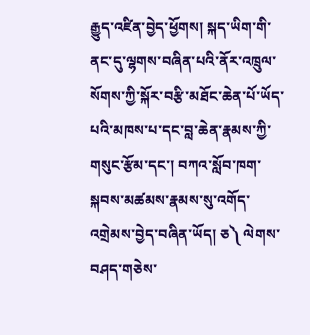རྒྱུད་འཛིན་བྱེད་ཕྱོགས། སྐད་ཡིག་གི་ནང་དུ་ལྷགས་བཞིན་པའི་ནོར་འཁྲུལ་སོགས་ཀྱི་སྐོར་བརྩི་མཐོང་ཆེན་པོ་ཡོད་པའི་མཁས་པ་དང་བླ་ཆེན་རྣམས་ཀྱི་གསུང་རྩོམ་དང་། བཀའ་སློབ་ཁག་སྐབས་མཚམས་རྣམས་སུ་འགོད་འགྲེམས་བྱེད་བཞིན་ཡོད། ཅ༽ ལེགས་བཤད་གཅེས་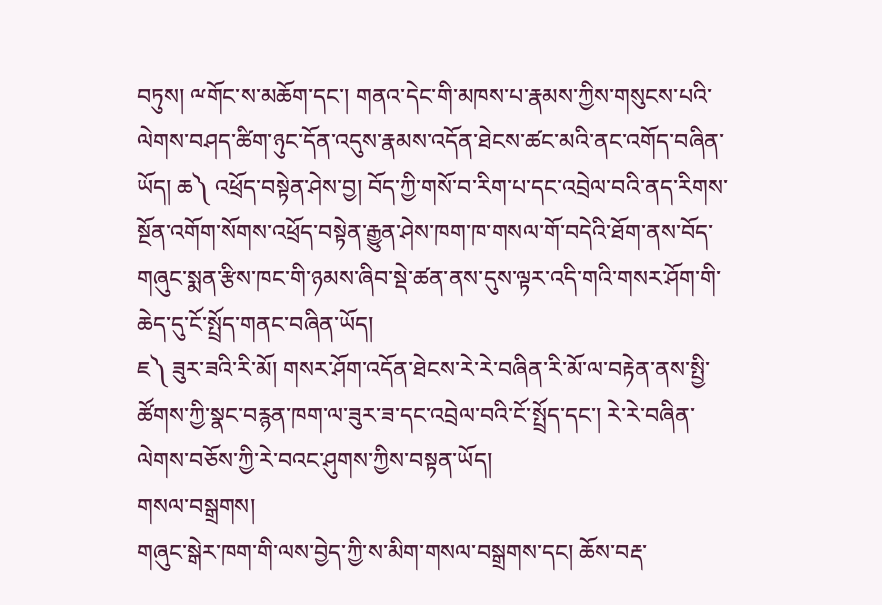བཏུས། ྋགོང་ས་མཆོག་དང་། གནའ་དེང་གི་མཁས་པ་རྣམས་ཀྱིས་གསུངས་པའི་ལེགས་བཤད་ཚིག་ཉུང་དོན་འདུས་རྣམས་འདོན་ཐེངས་ཚང་མའི་ནང་འགོད་བཞིན་ཡོད། ཆ༽ འཕྲོད་བསྟེན་ཤེས་བྱ། བོད་ཀྱི་གསོ་བ་རིག་པ་དང་འབྲེལ་བའི་ནད་རིགས་སྔོན་འགོག་སོགས་འཕྲོད་བསྟེན་རྒྱུན་ཤེས་ཁག་ཁ་གསལ་གོ་བདེའི་ཐོག་ནས་བོད་གཞུང་སྨན་རྩིས་ཁང་གི་ཉམས་ཞིབ་སྡེ་ཚན་ནས་དུས་ལྟར་འདི་གའི་གསར་ཤོག་གི་ཆེད་དུ་ངོ་སྤྲོད་གནང་བཞིན་ཡོད།
ཇ༽ ཟུར་ཟའི་རི་མོ། གསར་ཤོག་འདོན་ཐེངས་རེ་རེ་བཞིན་རི་མོ་ལ་བརྟེན་ནས་སྤྱི་ཚོགས་ཀྱི་སྣང་བརྙན་ཁག་ལ་ཟུར་ཟ་དང་འབྲེལ་བའི་ངོ་སྤྲོད་དང་། རེ་རེ་བཞིན་ལེགས་བཅོས་ཀྱི་རེ་བའང་ཤུགས་ཀྱིས་བསྟན་ཡོད།
གསལ་བསྒྲགས།
གཞུང་སྒེར་ཁག་གི་ལས་བྱེད་ཀྱི་ས་མིག་གསལ་བསྒྲགས་དང། ཆོས་བརྡ་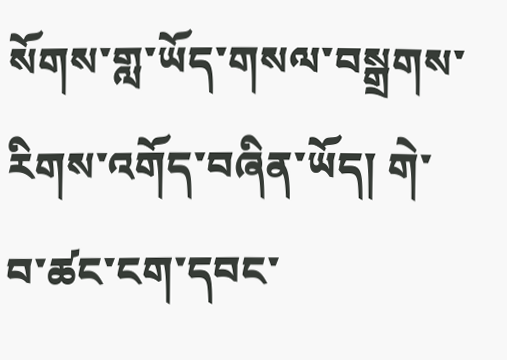སོགས་གླ་ཡོད་གསལ་བསྒྲགས་རིགས་འགོད་བཞིན་ཡོད། གེ་བ་ཚང་ངག་དབང་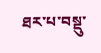ཐར་པ་བསྡུ་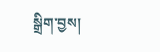སྒྲིག་བྱས།